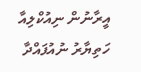އީރާނުން ނިއުކްލިއާ ހަތިޔާރު ނުއުފައްދާ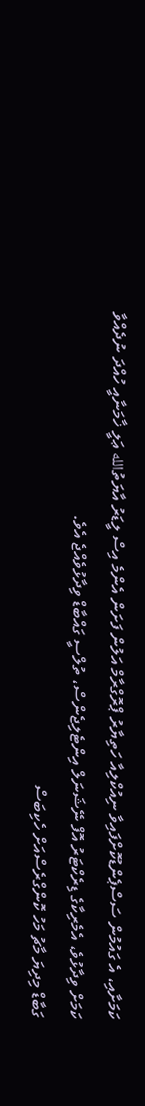ކަމަށާއި، އެ ގައުމުން ސަސްޕެންޑުކޮށްފައިވާ ނިއުކްލިއާ ހަތިޔާރު ޕްރޮގްރާމް އަލުން ފަށަން އެންމެ އިސް ލީޑަރު އާޔަތުالله ޢަލީ ޚާމަނާއީ ހުއްދަ ނުދެއްވާ ކަމަށް ވިދާޅުވެ، އެމެރިކާގެ ޑިރެކްޓަރު އޮފް ނޭޝަނަލް އިންޓެލިޖެންސް، ތުލްސީ ގައްބާޑް ވިދާޅުވެއްޖެ އެވެ.
ގަބާޑް މިދިޔަ މާޗު މަހު ކޮންގްރެސްއަށް ހެކިބަސް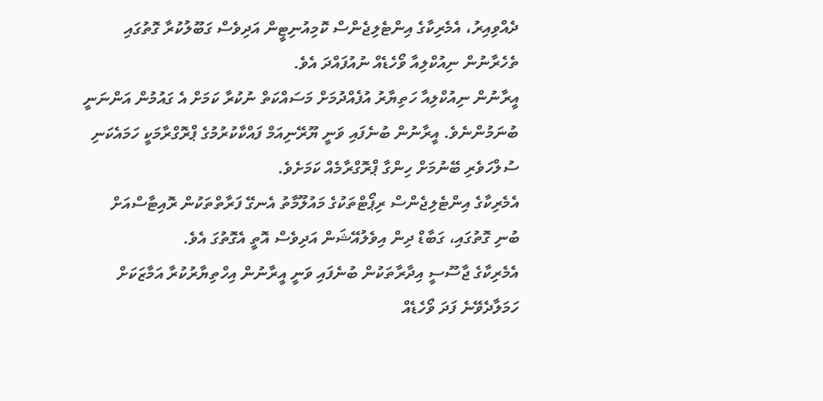ދެއްވިއިރު، އެމެރިކާގެ އިންޓެލިޖެންސް ކޮމިއުނިޓީން އަދިވެސް ގަބޫލުކުރާ ގޮތުގައި ތެހެރާނުން ނިއުކްލިއާ ވޯހެޑެއް ނުއުފައްދަ އެވެ.
އީރާނުން ނިއުކްލިއާ ހަތިޔާރު އުފެއްދުމަށް މަސައްކަތް ނުކުރާ ކަމަށް އެ ގައުމުން އަންނަނީ ބުނަމުންނެވެ. އީރާނުން ބުނެފައި ވަނީ ޔޫރޭނިއަމް ފައްކާކުރުމުގެ ޕްރޮގްރާމަކީ ހަމައެކަނި ސުލްހަވެރި ބޭނުމަށް ހިންގާ ޕްރޮގްރާމެއް ކަމަށެވެ.
އެމެރިކާގެ އިންޓެލިޖެންސް ރިޕޯޓްތަކުގެ މައުލޫމާތު އެނގޭ ފަރާތްތަކުން ރޮއިޓާސްއަށް ބުނި ގޮތުގައި، ގަބާޑް ދިން އިވެލުއޭޝަން އަދިވެސް އޮތީ އެގޮތުގަ އެވެ.
އެމެރިކާގެ ޖާސޫސީ އިދާރާތަކުން ބުނެފައި ވަނީ އީރާނުން އިހްތިޔާރުކުރާ އަމާޒަކަށް ހަމަލާދެވޭނެ ފަދަ ވޯހެޑެއް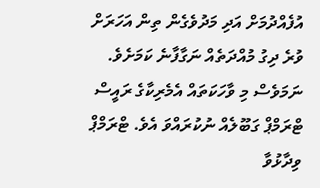އުފެއްދުމަށް އަދި މަދުވެގެން ތިން އަހަރަށް ވުރެ ދިގު މުއްދަތެއް ނަގާފާނެ ކަމަށެވެ.
ނަމަވެސް މި ވާހަކަތައް އެމެރިކާގެ ރައީސް ޓްރަމްޕް ގަބޫލެއް ނުކުރައްވަ އެވެ. ޓްރަމްޕް ވިދާޅުވާ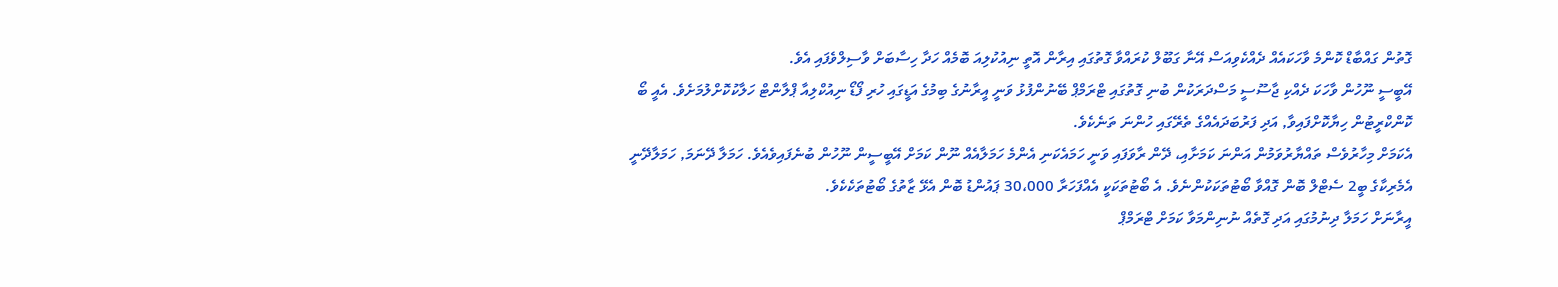ގޮތުން ގައްބާޑް ކޮންމެ ވާހަކައެއް ދެއްކެވިއަސް އޭނާ ގަބޫލް ކުރައްވާ ގޮތުގައި އިރާން އޮތީ ނިއުކުލިއަ ބޮމެއް ހަދާ ހިސާބަށް ވާސިލްވެފައި އެވެ.
އޭބީސީ ނޫހުން ވާހަކަ ދެއްކި ޖާސޫސީ މަސްދަރަކުން ބުނި ގޮތުގައި ޓްރަމްޕް ބޭނުންފުޅު ވަނީ އީރާނުގެ ބިމުގެ އަޑީގައި ހުރި ފޯޑޯ ނިއުކްލިއާ ޕްލާންޓް ހަލާކުކޮށްލުމަށެވެ. އެއީ ބޯ ކޮންކްރީޓުން ހިޔާކޮށްފައިވާ, އަދި ފަރުބަދައެއްގެ ތެރޭގައި ހުންނަ ތަނެކެވެ.
އެކަމަށް މިހާރުވެސް ތައްޔާރުވަމުން އަންނަ ކަމަށާއި، ދޭން ރާވަފައި ވަނީ ހަމައެކަނި އެންމެ ހަމަލާއެއް ނޫން ކަމަށް އޭބީސީން ނޫހުން ބުނެފައިވެއެވެ. ހަމަލާ ދޭނަމަ, ހަމަލާދޭނީ އެމެރިކާގެ ބީ2 ސެޓްލް ބޮން ގޮއްވާ ބޯޓުތަކަކުންނެވެ. އެ ބޯޓުތަކަކީ އެއްފަހަރާ 30،000 ޕައުންޑު ބޮން އެޅޭ ޒާތުގެ ބޯޓުތަކެކެވެ.
އީރާނަށް ހަމަލާ ދިނުމުގައި އަދި ގޮތެއް ނުނިންމަވާ ކަމަށް ޓްރަމްޕް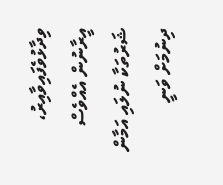ވިދާޅުވެފައިވާއިރު، އީރާނުން އެއްވެސް ޝަރުތަކާ ނުލައި އަމާން ދިނުމަށް ވަނީ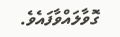ގޮވާލައްވާފައެވެ.